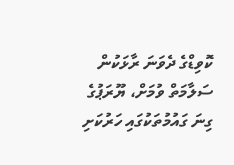ކޮވިޑްގެ ދެވަނަ ރާޅަކުން ސަލާމަތް ވުމަށް، ޔޫރަޕުގެ ގިނަ ގައުމުތަކުގައި ހަރުކަށި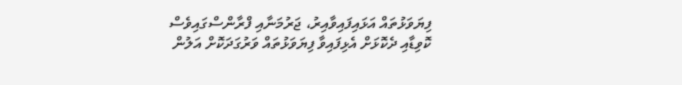ފިޔަވަޅުތައް އަޅައިފައިވާއިރު، ޖަރުމަނާއި ފްރާންސްގައިވެސް ކޮވިޑާއި ދެކޮޅަށް އެޅިފައިވާ ފިޔަވަޅުތައް ވަރުގަދަކޮށް އަލުން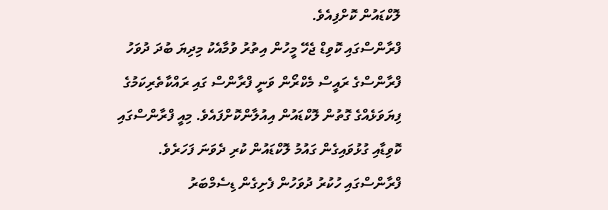ލޮކްޑައުން ކޮށްފިއެވެ.
ފްރާންސްގައި ކޮވިޑް ޖެހޭ މީހުން އިތުރު ވުމާއެކު މިދިޔަ ބުދަ ދުވަހު ފްރާންސްގެ ރައީސް މެކްރޯން ވަނީ ފްރާންސް ގައި ރައްކާތެރިކަމުގެ ފިޔަވަޅެއްގެ ގޮތުން ލޮކްޑައުން އިއުލާންކޮށްފައެވެ. މިއީ ފްރާންސްގައި ކޮވިޑާއި ގުޅުވައިގެން ގައުމު ލޮކްޑައުން ކުރި ދެވަނަ ފަހަރެވެ.
ފްރާންސްގައި ހުކުރު ދުވަހުން ފެށިގެން ޑިސެމްބަރު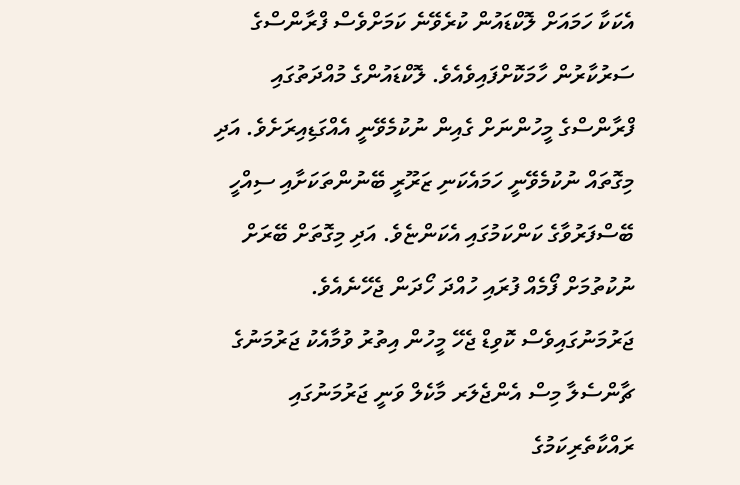އެކަކާ ހަމައަށް ލޮކްޑައުން ކުރެވޭނެ ކަމަށްވެސް ފްރާންސްގެ ސަރުކާރުން ހާމަކޮށްފައިވެއެވެ. ލޮކްޑައުންގެ މުއްދަތުގައި ފްރާންސްގެ މީހުންނަށް ގެއިން ނުކުމެވޭނީ އެއްގަޑިއިރަށެވެ. އަދި މިގޮތައް ނުކުމެވޭނީ ހަމައެކަނި ޒަރޫރީ ބޭނުންތަކަށާއި ސިއްހީ ބޭސްފަރުވާގެ ކަންކަމުގައި އެކަންޏެވެ. އަދި މިގޮތަށް ބޭރަށް ނުކުތުމަށް ފޯމެއް ފުރައި ހުއްދަ ހޯދަން ޖެހޭނެއެވެ.
ޖަރުމަނުގައިވެސް ކޮވިޑް ޖެހޭ މީހުން އިތުރު ވުމާއެކު ޖަރުމަނުގެ ޗާންސެލާ މިސް އެންޖެލަރ މާކެލް ވަނީ ޖަރުމަނުގައި ރައްކާތެރިކަމުގެ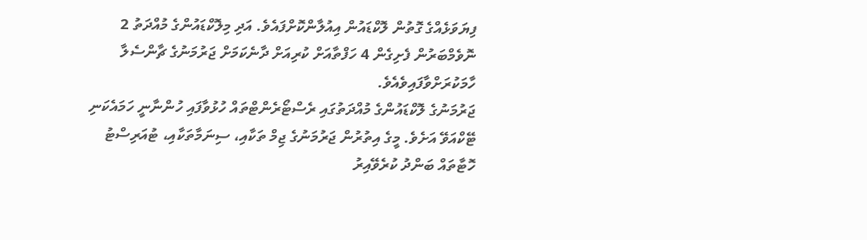ފިޔަވަޅެއްގެ ގޮތުން ލޮކްޑައުން އިއުލާންކޮށްފައެވެ. އަދި މިލޮކްޑައުންގެ މުއްދަތު 2 ނޮވެމްބަރުން ފެށިގެން 4 ހަފްތާއަށް ކުރިއަށް ދާނެކަމަށް ޖަރުމަނުގެ ޗާންސެލާ ހާމަކުރަށްވާފައިވެއެވެ.
ޖަރުމަނުގެ ލޮކްޑައުންގެ މުއްދަތުގައި ރެސްޓޯރެންޓްތައް ހުޅުވާފައި ހުންނާނީ ހަމައެކަނި ޓޭކްއަވޭ އަށެވެ. މީގެ އިތުރުން ޖަރުމަނުގެ ޖިމް ތަކާއި، ސިނަމާތަކާއި، ޓުއަރިސްޓު ހޮޓާތައް ބަންދު ކުރެވޭއިރު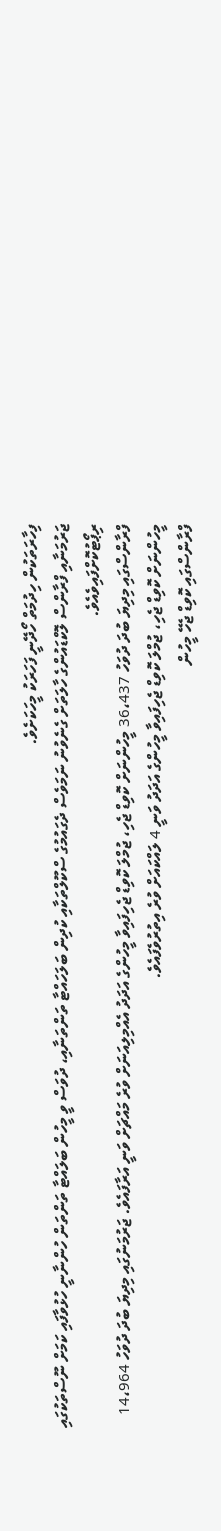ފިހާރަތަކުން ހިދުމަތް ހޯދޭނީ ފަހަރަކު މީހަކަށެވެ.
ޖަރުމަނާއި ފްރާންސް ލޮކްޑައުންގެ ހާލަތަށް ގެނެވުނު ނަމަވެސް ދެގައުމުގެ ސްކޫލްތަކާއި ކުދިން ބަލަހައްޓާ ތަންތަނާއި، ދުވަސް ވީ މީހުން ބަލައްޓާ ތަންތަން ހުންނާނީ ހުޅުވާފައި ކަމަށް ނޫސްތަކުގައި ރިޕޯޓުކޮށްފައިވެއެވެ.
ފްރާންސްގައި މިދިޔަ ބުދަ ދުވަހު 36،437 މީހުންނަށް ކޮވިޑް ޖެހި، ޖުމްލަ ކޮވިޑް ޖެހިފައިވާ މީހުންގެ އަދަދު އެއްމިލިއަނަށް ވުރެ މައްޗަށް ވަނީ އަރާފައެވެ. ޖަރުމަނުގައި މިދިޔަ ބުދަ ދުވަހު 14،964 މީހުންނަށް ކޮވިޑް ޖެހި، ޖުމްލަ ކޮވިޑް ޖެހިފައިވާ މީހުންގެ އަދަދު ވަނީ 4 ލައްކައަށް ވުރެ އިތުރުވެފައެވެ.
ފްރާންސްގައި ކޮވިޑް ޖެހޭ މީހުން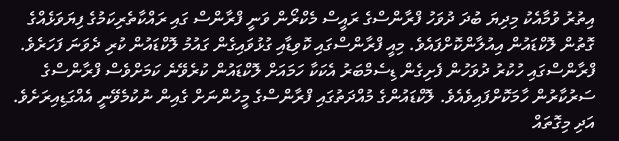އިތުރު ވުމާއެކު މިދިޔަ ބުދަ ދުވަހު ފްރާންސްގެ ރައީސް މެކްރޯން ވަނީ ފްރާންސް ގައި ރައްކާތެރިކަމުގެ ފިޔަވަޅެއްގެ ގޮތުން ލޮކްޑައުން އިއުލާންކޮށްފައެވެ. މިއީ ފްރާންސްގައި ކޮވިޑާއި ގުޅުވައިގެން ގައުމު ލޮކްޑައުން ކުރި ދެވަނަ ފަހަރެވެ.
ފްރާންސްގައި ހުކުރު ދުވަހުން ފެށިގެން ޑިސެމްބަރު އެކަކާ ހަމައަށް ލޮކްޑައުން ކުރެވޭނެ ކަމަށްވެސް ފްރާންސްގެ ސަރުކާރުން ހާމަކޮށްފައިވެއެވެ. ލޮކްޑައުންގެ މުއްދަތުގައި ފްރާންސްގެ މީހުންނަށް ގެއިން ނުކުމެވޭނީ އެއްގަޑިއިރަށެވެ. އަދި މިގޮތައް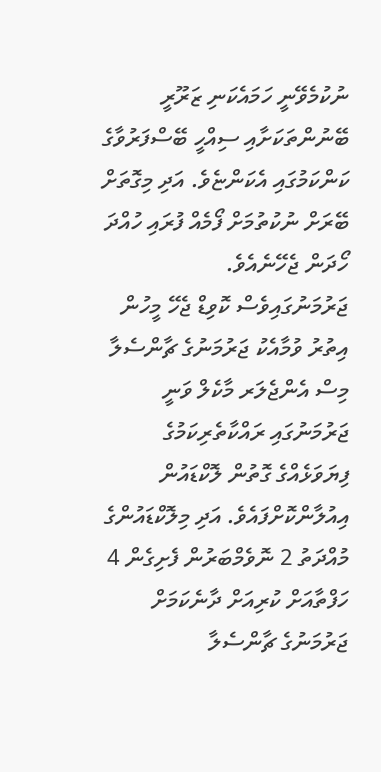ނުކުމެވޭނީ ހަމައެކަނި ޒަރޫރީ ބޭނުންތަކަށާއި ސިއްހީ ބޭސްފަރުވާގެ ކަންކަމުގައި އެކަންޏެވެ. އަދި މިގޮތަށް ބޭރަށް ނުކުތުމަށް ފޯމެއް ފުރައި ހުއްދަ ހޯދަން ޖެހޭނެއެވެ.
ޖަރުމަނުގައިވެސް ކޮވިޑް ޖެހޭ މީހުން އިތުރު ވުމާއެކު ޖަރުމަނުގެ ޗާންސެލާ މިސް އެންޖެލަރ މާކެލް ވަނީ ޖަރުމަނުގައި ރައްކާތެރިކަމުގެ ފިޔަވަޅެއްގެ ގޮތުން ލޮކްޑައުން އިއުލާންކޮށްފައެވެ. އަދި މިލޮކްޑައުންގެ މުއްދަތު 2 ނޮވެމްބަރުން ފެށިގެން 4 ހަފްތާއަށް ކުރިއަށް ދާނެކަމަށް ޖަރުމަނުގެ ޗާންސެލާ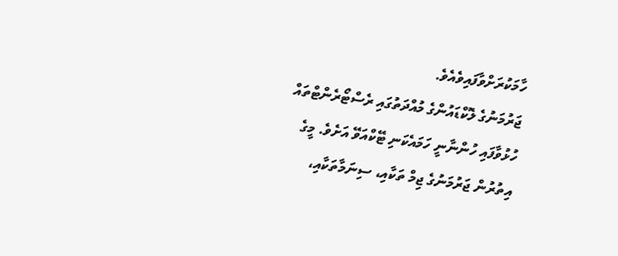ހާމަކުރަށްވާފައިވެއެވެ.
ޖަރުމަނުގެ ލޮކްޑައުންގެ މުއްދަތުގައި ރެސްޓޯރެންޓްތައް ހުޅުވާފައި ހުންނާނީ ހަމައެކަނި ޓޭކްއަވޭ އަށެވެ. މީގެ އިތުރުން ޖަރުމަނުގެ ޖިމް ތަކާއި، ސިނަމާތަކާއި،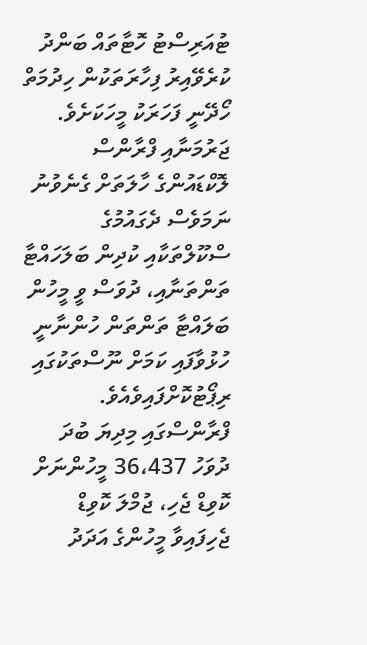ޓުއަރިސްޓު ހޮޓާތައް ބަންދު ކުރެވޭއިރު ފިހާރަތަކުން ހިދުމަތް ހޯދޭނީ ފަހަރަކު މީހަކަށެވެ.
ޖަރުމަނާއި ފްރާންސް ލޮކްޑައުންގެ ހާލަތަށް ގެނެވުނު ނަމަވެސް ދެގައުމުގެ ސްކޫލްތަކާއި ކުދިން ބަލަހައްޓާ ތަންތަނާއި، ދުވަސް ވީ މީހުން ބަލައްޓާ ތަންތަން ހުންނާނީ ހުޅުވާފައި ކަމަށް ނޫސްތަކުގައި ރިޕޯޓުކޮށްފައިވެއެވެ.
ފްރާންސްގައި މިދިޔަ ބުދަ ދުވަހު 36،437 މީހުންނަށް ކޮވިޑް ޖެހި، ޖުމްލަ ކޮވިޑް ޖެހިފައިވާ މީހުންގެ އަދަދު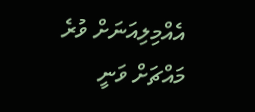އެއްމިލިއަނަށް ވުރެ މައްޗަށް ވަނީ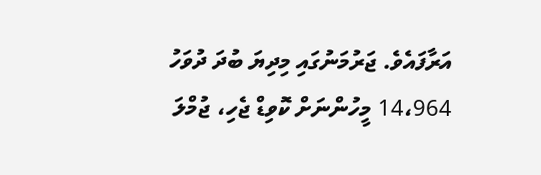އަރާފައެވެ. ޖަރުމަނުގައި މިދިޔަ ބުދަ ދުވަހު 14،964 މީހުންނަށް ކޮވިޑް ޖެހި، ޖުމްލަ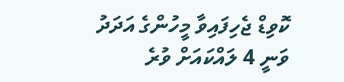ކޮވިޑް ޖެހިފައިވާ މީހުންގެ އަދަދު ވަނީ 4 ލައްކައަށް ވުރެ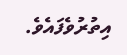އިތުރުވެފައެވެ.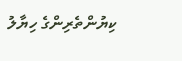ކިޔުންތެރިންގެ ހިޔާލު